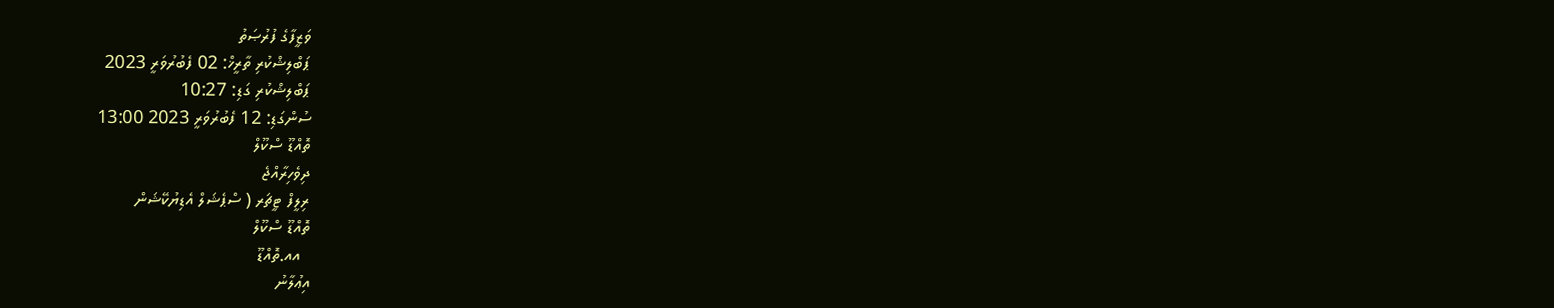ވަޒީފާގެ ފުރުޞަތު
ޕަބްލިޝްކުރި ތާރީޚް: 02 ފެބުރުވަރީ 2023
ޕަބްލިޝްކުރި ގަޑި: 10:27
ސުންގަޑި: 12 ފެބުރުވަރީ 2023 13:00
ތޮއްޑޫ ސްކޫލް
ދިވެހިރާއްޖެ
ރިލީފް ޓީޗަރ ( ސްޕެޝަލް އެޑިޔުކޭޝަން
ތޮއްޑޫ ސްކޫލް
  އއ.ތޮއްޑޫ
އިޢުލާނު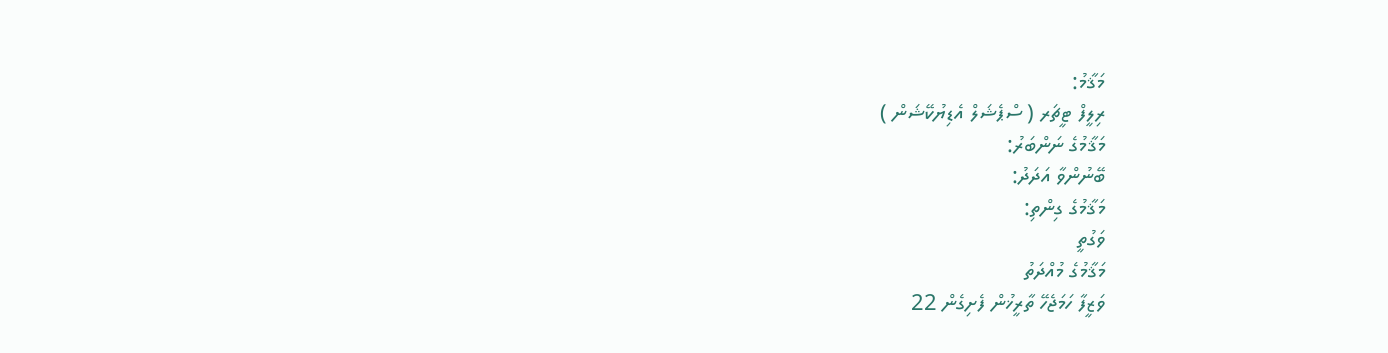މަޤާމު:
ރިލީފް ޓީޗަރ ( ސްޕެޝަލް އެޑިޔުކޭޝަން )
މަޤާމުގެ ނަންބަރު:
ބޭނުންވާ އަދަދު:
މަޤާމުގެ ގިންތި:
ވަގުތީ
މަޤާމުގެ މުއްދަތު
ވަޒީފާ ހަމަޖެހޭ ތާރީޚުން ފެށިގެން 22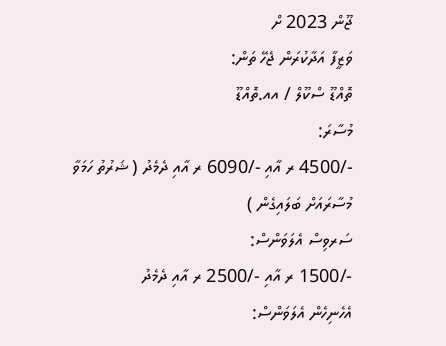ޖޫން 2023 ށް
ވަޒީފާ އަދާކުރަން ޖެހޭ ތަން:
ތޮއްޑޫ ސްކޫލް / އއ.ތޮއްޑޫ
މުސާރަ:
-/4500 ރ އާއި -/6090 ރ އާއި ދެމެދު ( ޝަރުތު ހަމަވާ މުސާރައަށް ބަލައިގެން )
ސަރވިސް އެލަވަންސް:
-/1500 ރ އާއި -/2500 ރ އާއި ދެމެދު
އެހެނިހެން އެލަވަންސް: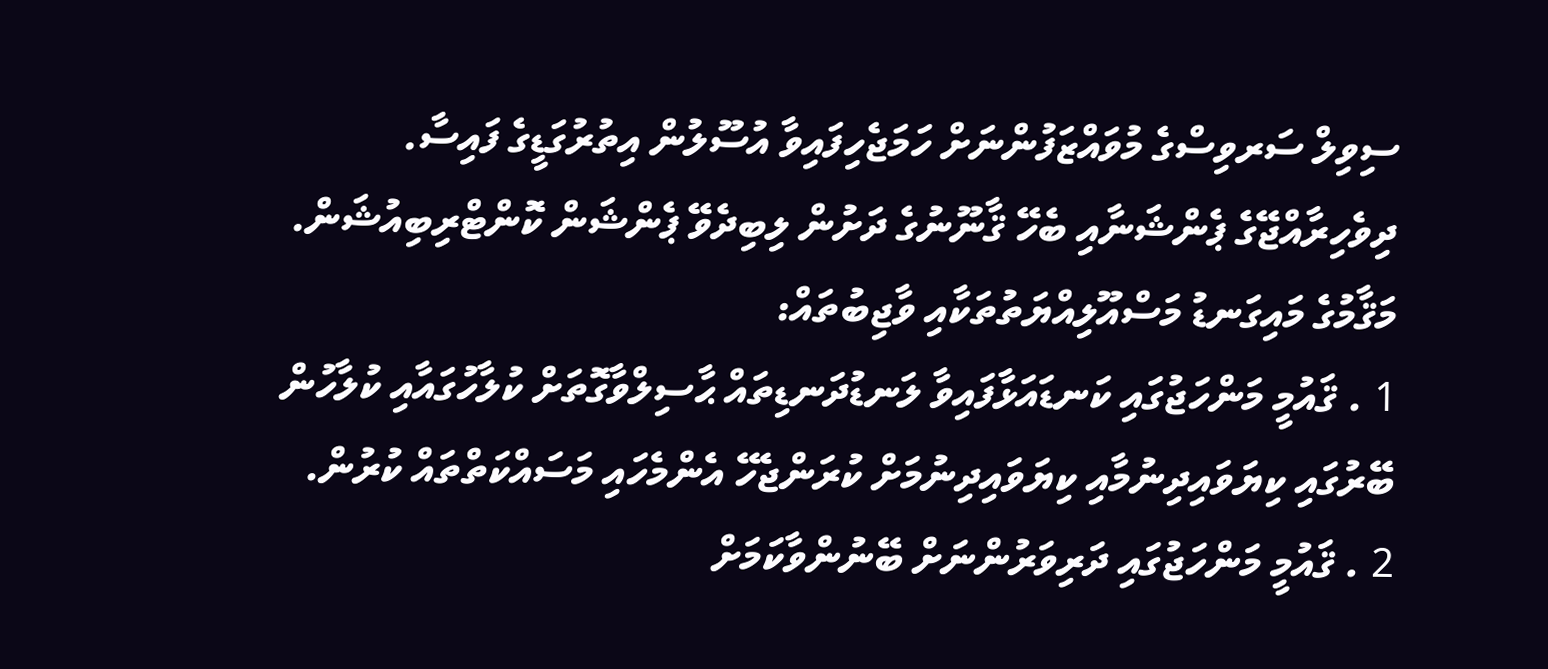ސިވިލް ސަރވިސްގެ މުވައްޒަފުންނަށް ހަމަޖެހިފައިވާ އުސޫލުން އިތުރުގަޑީގެ ފައިސާ.
ދިވެހިރާއްޖޭގެ ޕެންޝަނާއި ބެހޭ ޤާނޫނުގެ ދަށުން ލިބިދެވޭ ޕެންޝަން ކޮންޓްރިބިއުޝަން.
މަޤާމުގެ މައިގަނޑު މަސްއޫލިއްޔަތުތަކާއި ވާޖިބުތައް:
1 . ޤައުމީ މަންހަޖުގައި ކަނޑައަޅާފައިވާ ލަނޑުދަނޑިތައް ޙާސިލްވާގޮތަށް ކުލާހުގައާއި ކުލާހުން ބޭރުގައި ކިޔަވައިދިނުމާއި ކިޔަވައިދިނުމަށް ކުރަންޖެހޭ އެންމެހައި މަސައްކަތްތައް ކުރުން.
2 . ޤައުމީ މަންހަޖުގައި ދަރިވަރުންނަށް ބޭނުންވާކަމަށް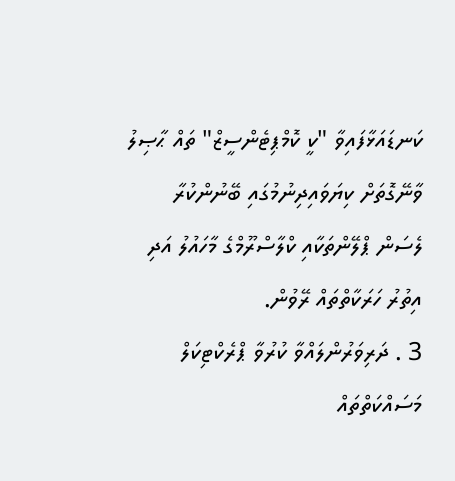ކަނޑައަޅާފައިވާ "ކީ ކޮމްޕިޓެންސީޒް" ތައް ޙާޞިލު ވާނޭގޮތަށް ކިޔަވައިދިނުމުގައި ބޭނުންކުރާ ލެސަން ޕްލޭންތަކާއި ކްލާސްރޫމްގެ މާހައުލު އަދި އިތުރު ހަރަކާތްތައް ރޭވުން.
3 . ދަރިވަރުންލައްވާ ކުރުވާ ޕްރެކްޓިކަލް މަސައްކަތްތައް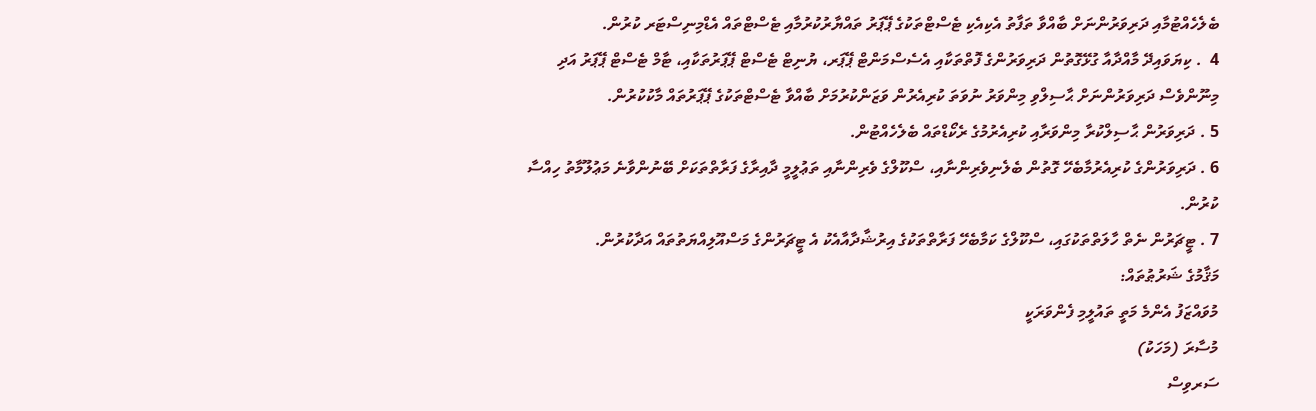ބެލެހެއްޓުމާއި ދަރިވަރުންނަށް ބާއްވާ ތަފާތު އެކިއެކި ޓެސްޓްތަކުގެ ޕޭޕަރު ތައްޔާރުކުރުމާއި ޓެސްޓްތައް އެޑްމިނިސްޓަރ ކުރުން.
4  . ކިޔަވައިދޭ މާއްދާއާ ގުޅޭގޮތުން ދަރިވަރުންގެ ފޮތްތަކާއި އެސެސްމަންޓް ޕޭޕަރ، ޔުނިޓް ޓެސްޓް ޕޭޕަރުތަކާއި، ޓާމް ޓެސްޓް ޕޭޕަރު އަދި މިނޫންވެސް ދަރިވަރުންނަށް ޙާސިލްވި މިންވަރު ނުވަތަ ކުރިއެރުން ވަޒަންކުރުމަށް ބާއްވާ ޓެސްޓްތަކުގެ ޕޭޕަރުތައް މާކުކުރުން.
5 . ދަރިވަރުން ޙާސިލްކުރާ މިންވަރާއި ކުރިއެރުމުގެ ރެކޯޑްތައް ބެލެހެއްޓުން.
6 . ދަރިވަރުންގެ ކުރިއެރުމާބެހޭ ގޮތުން ބެލެނިވެރިންނާއި، ސްކޫލްގެ ވެރިންނާއި ތަޢުލީމީ ދާއިރާގެ ފަރާތްތަކަށް ބޭނުންވާނެ މަޢުލޫމާތު ހިއްސާ ކުރުން.
7 . ޓީޗަރުން ނެތް ހާލަތްތަކުގައި، ސްކޫލްގެ ކަމާބެހޭ ފަރާތްތަކުގެ އިރުޝާދާއާއެކު އެ ޓީޗަރުންގެ މަސްއޫލިއްޔަތުތައް އަދާކުރުން.
މަޤާމުގެ ޝަރުޠުތައް:
މުވައްޒަފު އެންމެ މަތީ ތައުލީމި ފެންވަރަކީ
މުސާރަ (މަހަކު)
ސަރވިސް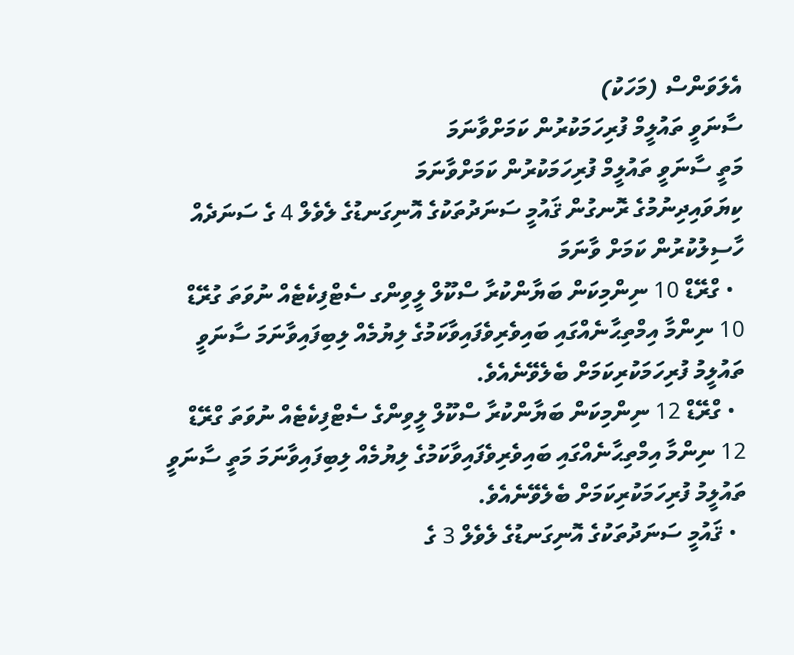އެލަވަންސް (މަހަކު)
ސާނަވީ ތައުލީމް ފުރިހަމަކުރުން ކަމަށްވާނަމަ
މަތީ ސާނަވީ ތައުލީމް ފުރިހަމަކުރުން ކަމަށްވާނަމަ
ކިޔަވައިދިނުމުގެ ރޮނގުން ޤައުމީ ސަނަދުތަކުގެ އޮނިގަނޑުގެ ލެވެލް 4 ގެ ސަނަދެއް ހާސިލުކުރުން ކަމަށް ވާނަމަ
  • ގްރޭޑް 10 ނިންމިކަން ބަޔާންކުރާ ސްކޫލް ލީވިންގ ސެޓްފިކެޓެއް ނުވަތަ ގުރޭޑް 10 ނިންމާ އިމްތިޙާނެއްގައި ބައިވެރިވެފައިވާކަމުގެ ލިޔުމެއް ލިބިފައިވާނަމަ ސާނަވީ ތައުލީމު ފުރިހަމަކުރިކަމަށް ބެލެވޭނެއެވެ.
  • ގްރޭޑް 12 ނިންމިކަން ބަޔާންކުރާ ސްކޫލް ލީވިންގެ ސެޓްފިކެޓެއް ނުވަތަ ގްރޭޑް 12 ނިންމާ އިމްތިޙާނެއްގައި ބައިވެރިވެފައިވާކަމުގެ ލިޔުމެއް ލިބިފައިވާނަމަ މަތީ ސާނަވީ ތައުލީމު ފުރިހަމަކުރިކަމަށް ބެލެވޭނެއެވެ.
  • ޤައުމީ ސަނަދުތަކުގެ އޮނިގަނޑުގެ ލެވެލް 3 ގެ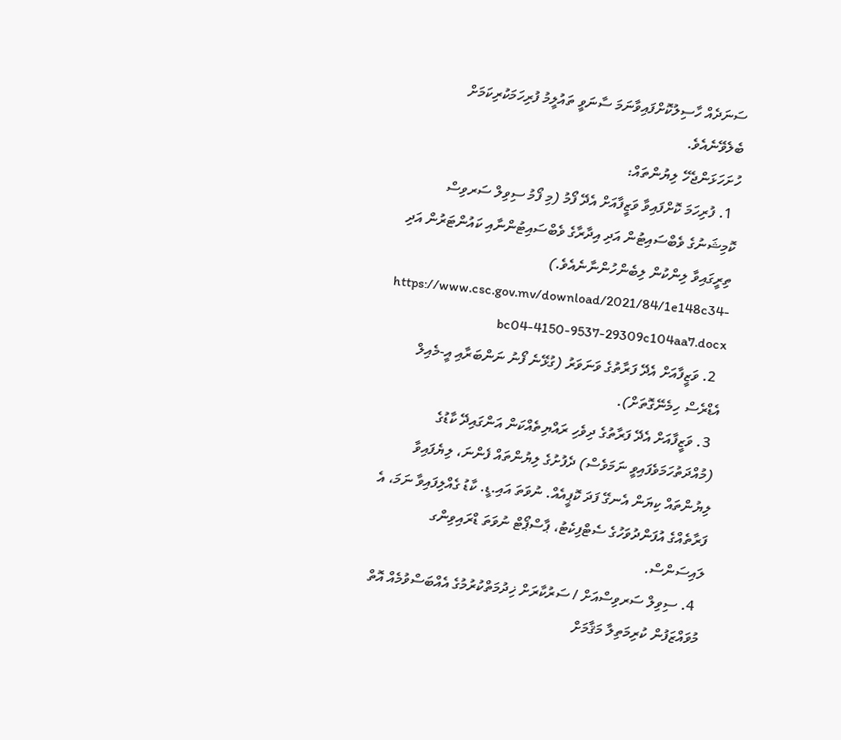ސަނަދެއް ހާސިލުކޮށްފައިވާނަމަ ސާނަވީ ތައުލީމު ފުރިހަމަކުރިކަމަށް ބެލެވޭނެއެވެ.
ހުށަހަޅަންޖެހޭ ލިޔުންތައް:
  1. ފުރިހަމަ ކޮށްފައިވާ ވަޒީފާއަށް އެދޭ ފޯމު (މި ފޯމު ސިވިލް ސަރވިސް ކޮމިޝަނުގެ ވެބްސައިޓުން އަދި އިދާރާގެ ވެބްސައިޓުންނާއި ކައުންޓަރުން އަދި ތިރީގައިވާ ލިންކުން ލިބެންހުންނާނެއެވެ.)  https://www.csc.gov.mv/download/2021/84/1e148c34-bc04-4150-9537-29309c104aa7.docx
  2. ވަޒީފާއަށް އެދޭ ފަރާތުގެ ވަނަވަރު (ގުޅޭނެ ފޯނު ނަންބަރާއި އީ-މެއިލް އެޑްރެސް ހިމެނޭގޮތަށް).
  3. ވަޒީފާއަށް އެދޭ ފަރާތުގެ ދިވެހި ރައްޔިތެއްކަން އަންގައިދޭ ކާޑުގެ (މުއްދަތުހަމަވެފައިވީ ނަމަވެސް) ދެފުށުގެ ލިޔުންތައް ފެންނަ، ލިޔެފައިވާ ލިޔުންތައް ކިޔަން އެނގޭ ފަދަ ކޮޕީއެއް. ނުވަތަ އައި.ޑީ. ކާޑު ގެއްލިފައިވާ ނަމަ، އެ ފަރާތެއްގެ އުފަންދުވަހުގެ ސެޓްފިކެޓު، ޕާސްޕޯޓް ނުވަތަ ޑްރައިވިންގ ލައިސަންސް.
  4. ސިވިލް ސަރވިސްއަށް / ސަރުކާރަށް ޚިދުމަތްކުރުމުގެ އެއްބަސްވުމެއް އޮތް މުވައްޒަފުން ކުރިމަތިލާ މަޤާމަށް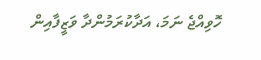ހޮވިއްޖެ ނަމަ، އަދާކުރަމުންދާ ވަޒީފާއިން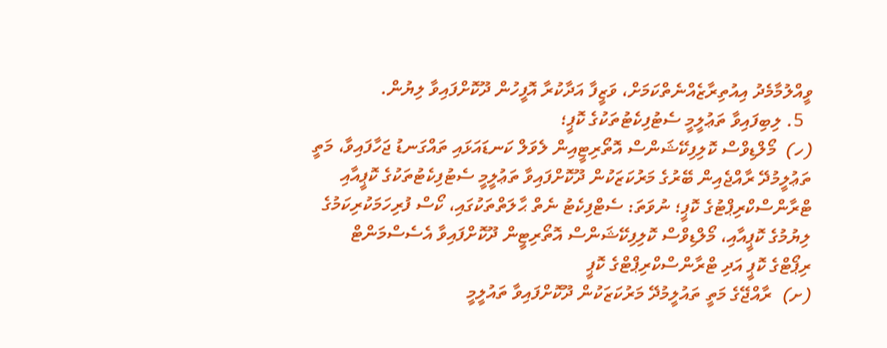ވީއްލުމާމެދު އިއުތިރާޒެއްނެތްކަމަށް، ވަޒީފާ އަދާކުރާ އޮފީހުން ދޫކޮށްފައިވާ ލިޔުން.
  5. ލިބިފައިވާ ތަޢުލީމީ ސެޓުފިކެޓުތަކުގެ ކޮޕީ؛
(ހ)  މޯލްޑިވްސް ކޮލިފިކޭޝަންސް އޮތޯރިޓީއިން ލެވަލް ކަނޑައަޅައި ތައްގަނޑު ޖަހާފައިވާ، މަތީ ތަޢުލީމުދޭ ރާއްޖެއިން ބޭރުގެ މަރުކަޒަކުން ދޫކޮށްފައިވާ ތަޢުލީމީ ސެޓުފިކެޓުތަކުގެ ކޮޕީއާއި ޓްރާންސްކްރިޕްޓުގެ ކޮޕީ؛ ނުވަތަ: ސެޓްފިކެޓު ނެތް ޙާލަތްތަކުގައި، ކޯސް ފުރިހަމަކުރިކަމުގެ ލިޔުމުގެ ކޮޕީއާއި، މޯލްޑިވްސް ކޮލިފިކޭޝަންސް އޮތޯރިޓީން ދޫކޮށްފައިވާ އެސެސްމަންޓް ރިޕޯޓްގެ ކޮޕީ އަދި ޓްރާންސްކްރިޕްޓްގެ ކޮޕީ
(ށ)  ރާއްޖޭގެ މަތީ ތައުލީމުދޭ މަރުކަޒަކުން ދޫކޮށްފައިވާ ތައުލީމީ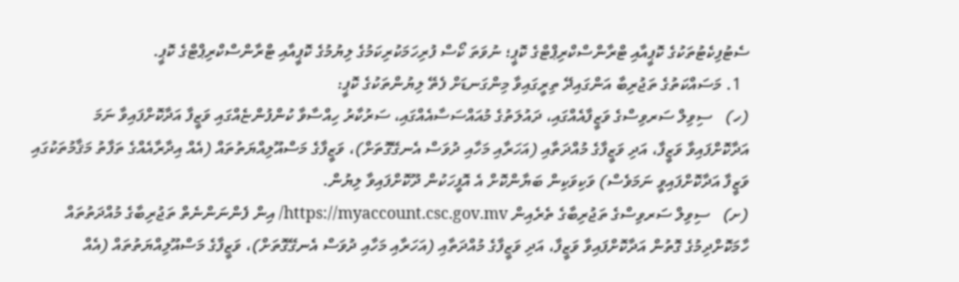ސެޓުފިކެޓުތަކުގެ ކޮޕީއާއި ޓްރާންސްކްރިޕްޓްގެ ކޮޕީ؛ ނުވަތަ ކޯސް ފުރިހަމަކުރިކަމުގެ ލިޔުމުގެ ކޮޕީއާއި ޓްރާންސްކްރިޕްޓްގެ ކޮޕީ.
  1. މަސައްކަތުގެ ތަޖުރިބާ އަންގައިދޭ ތިރީގައިވާ މިންގަނޑަށް ފެތޭ ލިޔުންތަކުގެ ކޮޕީ:
(ހ)   ސިވިލް ސަރވިސްގެ ވަޒީފާއެއްގައި، ދައުލަތުގެ މުއައްސަސާއެއްގައި، ސަރުކާރު ހިއްސާވާ ކުންފުންޏެއްގައި ވަޒީފާ އަދާކޮށްފައިވާ ނަމަ އަދާކޮށްފައިވާ ވަޒީފާ، އަދި ވަޒީފާގެ މުއްދަތާއި (އަހަރާއި މަހާއި ދުވަސް އެނގޭގޮތަށް)، ވަޒީފާގެ މަސްއޫލިއްޔަތުތައް (އެއް އިދާރާއެއްގެ ތަފާތު މަޤާމުތަކުގައި ވަޒީފާ އަދާކޮށްފައިވީ ނަމަވެސް) ވަކިވަކިން ބަޔާންކޮށް އެ އޮފީހަކުން ދޫކޮށްފައިވާ ލިޔުން.
(ށ)   ސިވިލް ސަރވިސްގެ ތަޖުރިބާގެ ތެރެއިން https://myaccount.csc.gov.mv/ އިން ފެންނަންނެތް ތަޖުރިބާގެ މުއްދަތުތައް ހާމަކޮށްދިމުގެ ގޮތުން އަދާކޮށްފައިވާ ވަޒީފާ، އަދި ވަޒީފާގެ މުއްދަތާއި (އަހަރާއި މަހާއި ދުވަސް އެނގޭގޮތަށް)، ވަޒީފާގެ މަސްއޫލިއްޔަތުތައް (އެއް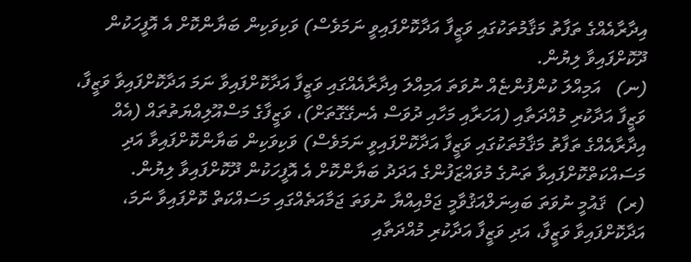އިދާރާއެއްގެ ތަފާތު މަޤާމުތަކުގައި ވަޒީފާ އަދާކޮށްފައިވީ ނަމަވެސް) ވަކިވަކިން ބަޔާންކޮށް އެ އޮފީހަކުން ދޫކޮށްފައިވާ ލިޔުން.
(ނ)   އަމިއްލަ ކުންފުންޏެއް ނުވަތަ އަމިއްލަ އިދާރާއެއްގައި ވަޒީފާ އަދާކޮށްފައިވާ ނަމަ އަދާކޮށްފައިވާ ވަޒީފާ، ވަޒީފާ އަދާކުރި މުއްދަތާއި (އަހަރާއި މަހާއި ދުވަސް އެނގޭގޮތަށް)، ވަޒީފާގެ މަސްއޫލިއްޔަތުތައް (އެއް އިދާރާއެއްގެ ތަފާތު މަޤާމުތަކުގައި ވަޒީފާ އަދާކޮށްފައިވީ ނަމަވެސް) ވަކިވަކިން ބަޔާންކޮށްފައިވާ އަދި މަސައްކަތްކޮށްފައިވާ ތަނުގެ މުވައްޒަފުންގެ އަދަދު ބަޔާންކޮށް އެ އޮފީހަކުން ދޫކޮށްފައިވާ ލިޔުން.
(ރ)  ޤައުމީ ނުވަތަ ބައިނަލްއަޤުވާމީ ޖަމްއިއްޔާ ނުވަތަ ޖަމާއަތެއްގައި މަސައްކަތް ކޮށްފައިވާ ނަމަ، އަދާކޮށްފައިވާ ވަޒީފާ، އަދި ވަޒީފާ އަދާކުރި މުއްދަތާއި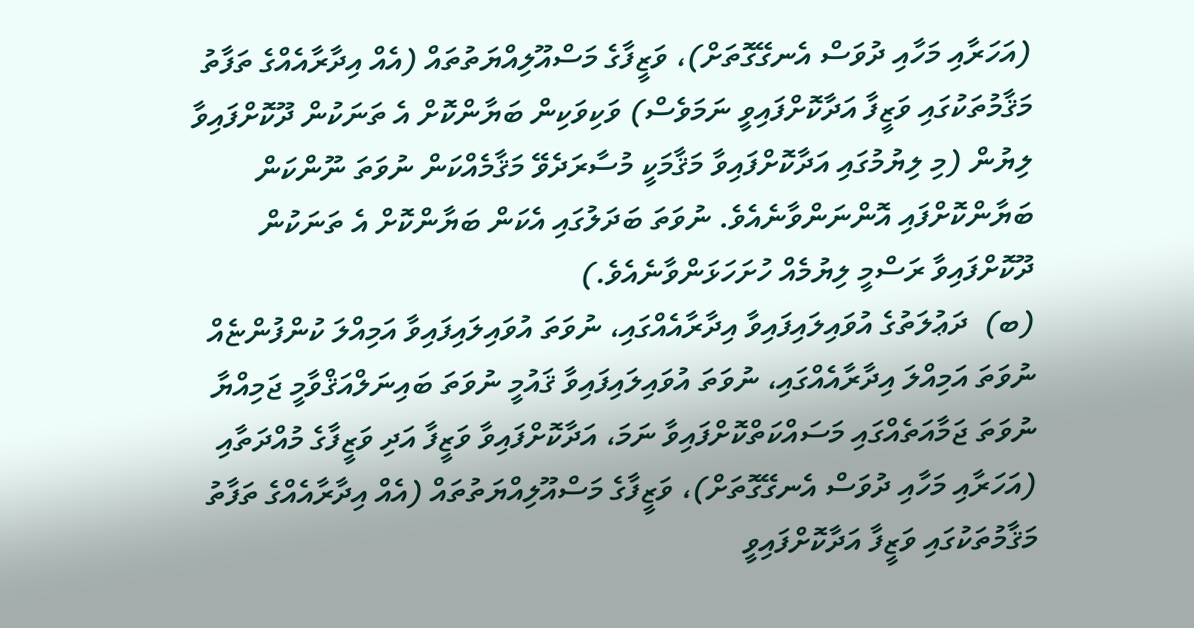(އަހަރާއި މަހާއި ދުވަސް އެނގޭގޮތަށް)، ވަޒީފާގެ މަސްއޫލިއްޔަތުތައް (އެއް އިދާރާއެއްގެ ތަފާތު މަޤާމުތަކުގައި ވަޒީފާ އަދާކޮށްފައިވީ ނަމަވެސް) ވަކިވަކިން ބަޔާންކޮށް އެ ތަނަކުން ދޫކޮށްފައިވާ ލިޔުން (މި ލިޔުމުގައި އަދާކޮށްފައިވާ މަޤާމަކީ މުސާރަދެވޭ މަޤާމެއްކަން ނުވަތަ ނޫންކަން ބަޔާންކޮށްފައި އޮންނަންވާނެއެވެ. ނުވަތަ ބަދަލުގައި އެކަން ބަޔާންކޮށް އެ ތަނަކުން ދޫކޮށްފައިވާ ރަސްމީ ލިޔުމެއް ހުށަހަޅަންވާނެއެވެ.)
(ބ)  ދަޢުލަތުގެ އުވައިލައިފައިވާ އިދާރާއެއްގައި، ނުވަތަ އުވައިލައިފައިވާ އަމިއްލަ ކުންފުންޏެއް ނުވަތަ އަމިއްލަ އިދާރާއެއްގައި، ނުވަތަ އުވައިލައިފައިވާ ޤައުމީ ނުވަތަ ބައިނަލްއަޤްވާމީ ޖަމިއްޔާ ނުވަތަ ޖަމާއަތެއްގައި މަސައްކަތްކޮށްފައިވާ ނަމަ، އަދާކޮށްފައިވާ ވަޒީފާ އަދި ވަޒީފާގެ މުއްދަތާއި (އަހަރާއި މަހާއި ދުވަސް އެނގޭގޮތަށް)، ވަޒީފާގެ މަސްއޫލިއްޔަތުތައް (އެއް އިދާރާއެއްގެ ތަފާތު މަޤާމުތަކުގައި ވަޒީފާ އަދާކޮށްފައިވީ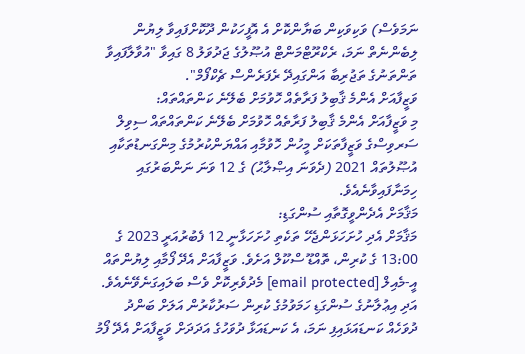ނަމަވެސް) ވަކިވަކިން ބަޔާންކޮށް އެ އޮފީހަކުން ދޫކޮށްފައިވާ ލިޔުން ލިބެންނެތް ނަމަ، ރެކްރޫޓްމަންޓް އުޞޫލުގެ ޖަދުވަލު 8 ގައިވާ "އުވާލާފައިވާ ތަންތަނުގެ ތަޖުރިބާ އަންގައިދޭ ރެފަރެންސް ޗެކްފޯމް".
ވަޒީފާއަށް އެންމެ ޤާބިލު ފަރާތެއް ހޮވުމަށް ބެލޭނެ ކަންތައްތައް:
މި ވަޒީފާއަށް އެންމެ ޤާބިލު ފަރާތެއް ހޮވުމަށް ބެލޭނެ ކަންތައްތައް ސިވިލް ސަރވިސްގެ ވަޒީފާތަކަށް މީހުން ހޮވުމާއި އައްޔަންކުރުމުގެ މިންގަނޑުތަކާއި އުޞޫލުތައް 2021 (ދެވަނަ އިޞްލާޙު) ގެ 12 ވަނަ ނަންބަރުގައި ހިމަނާފައިވާނެއެވެ.
މަޤާމަށް އެދެންވީގޮތާއި ސުންގަޑި:
މަޤާމަށް އެދި ހުށަހަޅަންޖެހޭ ތަކެތި ހުށަހަޅާނީ 12 ފެބުރުއަރީ 2023 ގެ 13:00 ގެ ކުރިން، ތޮއްޑޫ ސްކޫލް އަށެވެ. ވަޒީފާއަށް އެދޭ ފޯމާއި ލިޔުންތައް އީ-މެއިލް [email protected] މެދުވެރިކޮށް ވެސް ބަލައިގަނެވޭނެއެވެ.
އަދި އިޢުލާނުގެ ސުންގަޑި ހަމަވުމުގެ ކުރިން ސަރުކާރުން އަލަށް ބަންދު ދުވަހެއް ކަނޑައަޅައިފި ނަމަ، އެ ކަނޑައަޅާ ދުވަހުގެ އަދަދަށް ވަޒީފާއަށް އެދޭ ފޯމު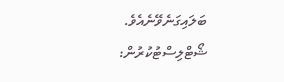ބަލައިގަނެވޭނެއެވެ.
ޝޯޓްލިސްޓުކުރުން: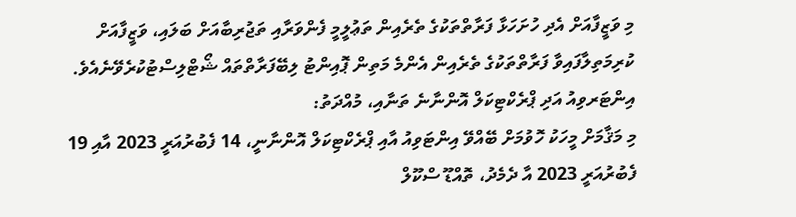މި ވަޒީފާއަށް އެދި ހުށަހަޅާ ފަރާތްތަކުގެ ތެރެއިން ތަޢުލީމީ ފެންވަރާއި ތަޖުރިބާއަށް ބަލައި، ވަޒީފާއަށް ކުރިމަތިލާފައިވާ ފަރާތްތަކުގެ ތެރެއިން އެންމެ މަތިން ޕޮއިންޓު ލިބޭފަރާތްތައް ޝޯޓްލިސްޓުކުރެވޭނެއެވެ.
އިންޓަރވިއު އަދި ޕްރެކްޓިކަލް އޮންނާނެ ތަނާއި، މުއްދަތު:
މި މަޤާމަށް މީހަކު ހޮވުމަށް ބޭއްވޭ އިންޓަވިއު އާއި ޕްރެކްޓިކަލް އޮންނާނީ، 14 ފެބުރުއަރީ 2023 އާއި 19 ފެބުރުއަރީ 2023 އާ ދެމެދު، ތޮއްޑޫ ސްކޫލް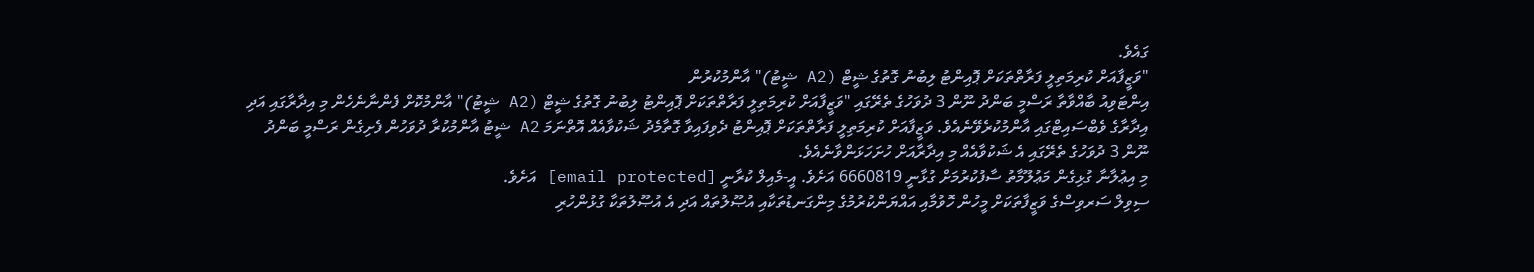ގައެވެ.
"ވަޒީފާއަށް ކުރިމަތިލީ ފަރާތްތަކަށް ޕޮއިންޓު ލިބުނު ގޮތުގެ ޝީޓް (A2 ޝީޓު)" އާންމުކުރުން
އިންޓަވިއު ބާއްވާތާ ރަސްމީ ބަންދު ނޫން 3 ދުވަހުގެ ތެރޭގައި "ވަޒީފާއަށް ކުރިމަތިލީ ފަރާތްތަކަށް ޕޮއިންޓު ލިބުނު ގޮތުގެ ޝީޓް (A2 ޝީޓު)" އާންމުކޮށް ފެންނާނެހެން މި އިދާރާގައި އަދި އިދާރާގެ ވެބްސައިޓްގައި އާންމުކުރެވޭނެއެވެ. ވަޒީފާއަށް ކުރިމަތިލީ ފަރާތްތަކަށް ޕޮއިންޓު ދެވިފައިވާ ގޮތާމެދު ޝަކުވާއެއް އޮތްނަމަ A2 ޝީޓު އާންމުކުރާ ދުވަހުން ފެށިގެން ރަސްމީ ބަންދު ނޫން 3 ދުވަހުގެ ތެރޭގައި އެ ޝަކުވާއެއް މި އިދާރާއަށް ހުށަހަޅަންވާނެއެވެ.
މި އިޢުލާނާ ގުޅިގެން މަޢުލޫމާތު ސާފުކުރުމަށް ގުޅާނީ 6660819 އަށެވެ. އީ-މެއިލް ކުރާނީ [email protected] އަށެވެ.
ސިވިލް ސަރވިސްގެ ވަޒީފާތަކަށް މީހުން ހޮވުމާއި އައްޔަންކުރުމުގެ މިންގަނޑުތަކާއި އުޞޫލުތައް އަދި އެ އުޞޫލުތަކާ ގުޅުންހުރި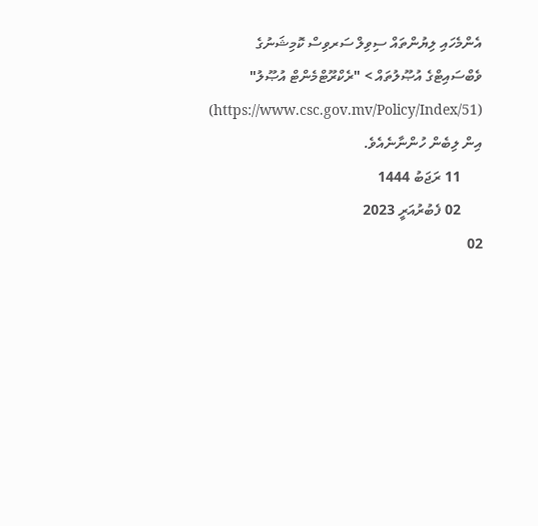އެންމެހައި ލިޔުންތައް ސިވިލް ސަރވިސް ކޮމިޝަނުގެ ވެބްސައިޓްގެ އުޞޫލުތައް > "ރެކްރޫޓްމެންޓް އުޞޫލު" (https://www.csc.gov.mv/Policy/Index/51) އިން ލިބެން ހުންނާނެއެވެ.
      11 ރަޖަބު 1444
      02 ފެބުރުއަރީ 2023
02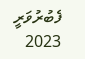ފެބުރުވަރީ 2023